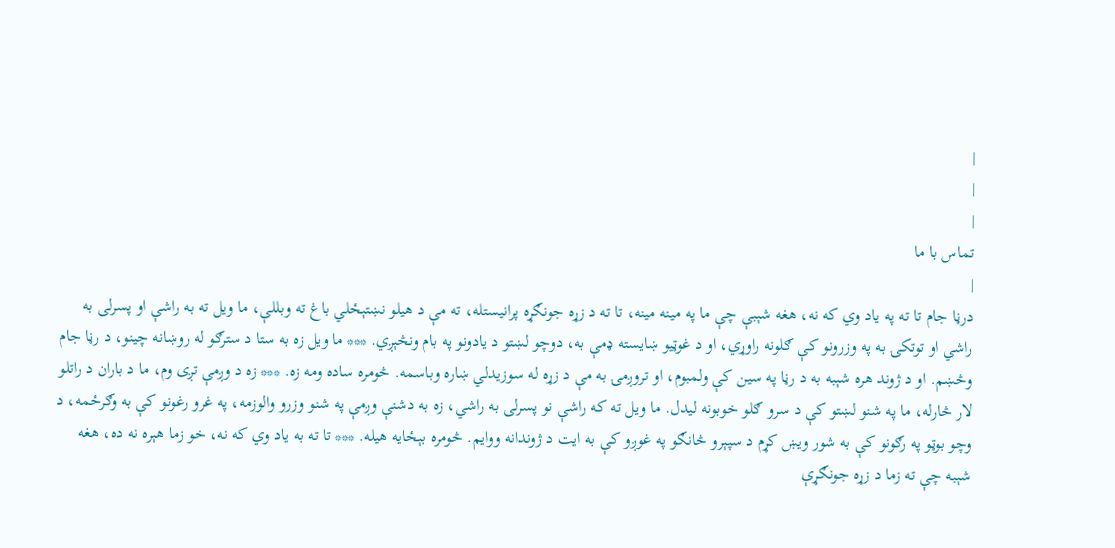|
|
|
تماس با ما
|
درڼا جام تا ته په یاد وي که نه، هغه شېبې چې ما په مینه مینه، تا ته د زړه جونګړه پرانیستله، ته مې د هیلو نښتېځلي باغ ته وبللې، ما ویل ته به راشې او پسرلی به راشي او توتکۍ به په وزرونو کې ګلونه راوړي، او د غوټیو ښایسته ډمې به، دوچو لښتو د یادونو په بام ونڅېږي. *** ما ویل زه به ستا د سترګو له روښانه چینو، د رڼا جام وڅښم. او د ژوند هره شېبه به د رڼا په سین کې ولمبوم، او تروږمۍ به مې د زړه له سوزیدلي ښاره وباسمه. څومره ساده ومه زه. *** زه د وږمې تږی وم، ما د باران د راتلو لار څارله، ما په شنو لښتو کې د سرو ګلو خوبونه لیدل. ما ویل ته که راشې نو پسرلی به راشي، زه به دشنې وږمې په شنو وزرو والوزمه، په غرو رغونو کې به وګرځمه، د وچو بوټو په رګونو کې به شور ویښ کړم د سپېرو څانګو په غوږو کې به ایت د ژوندانه ووایم. څومره بېځایه هیله. *** تا ته به یاد وي که نه، خو زما هېره نه ده، هغه شېبه چې ته زما د زړه جونګړې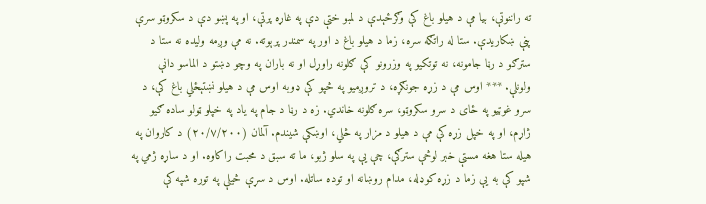ته راننوتې، بیا مې د هیلو باغ کې وګرځېدې د لمبو ختې دې په غاړه پرتې، او په پښو دې د سکروټو سرې پڼې ښکاریدې. ستا له راتګه سره، زما د هیلو باغ د اور په سمندر پرېوته. نه مې وږمه ولیده نه ستا د سترګو د رڼا جامونه، نه توتکیو په وزرونو کې ګلونه راوړل او نه باران په وچو دښتو د الماسو دانې ولونلې. *** اوس مې د زړه جونګړه، د تروږمیو په څپو کې ډوبه اوس مې د هیلو نښتېځلي باغ کې، د سرو غوټیو په ځای د سرو سکروټو، سره ګلونه خاندي. زه د رڼا د جام په یاد په خپلو ټولو ساده ګیو ژاړم، او په خپل زړه کې مې د هیلو د مزار په څلي، اوښکې شیندم. آلمان (۲۰/۷/۲۰۰) د کاروان په هیله ستا هغه مستې خبر لوڅې سترګې، چې یې په سلو ژبو، ما ته سبق د محبت راکاوه. او د ساړه ژمي په شپو کې به یې زما د زړه کوډله، مدام روښانه او توده ساتله. اوس د سړې څیلې په توره شپه کې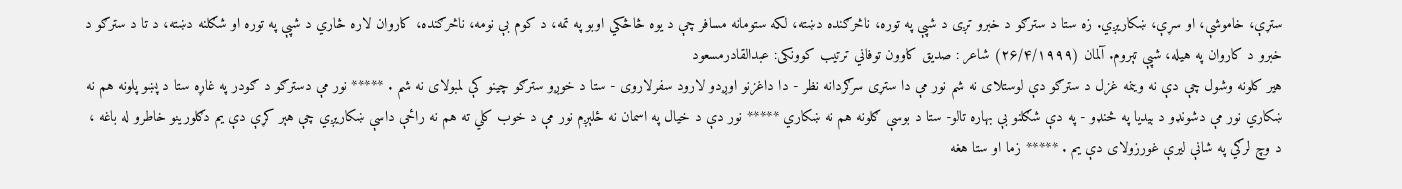ستړې، خاموشې، او سړې، ښکاریږي. زه ستا د سترګو د خبرو تږی د شپې په توره، ناڅرګنده دښته، لکه ستومانه مسافر چې د یوه څاڅکي اوبو په تمه، د کوم بې نومه، ناڅرګنده، کاروان لاره څاري د شپې په توره او شګلنه دښته، د تا د سترګو د خبرو د کاروان په هیله، شپې تېروم. آلمان (۲۶/۴/۱۹۹۹) شاعر : صدیق کاوون توفاني ترتیب کوونکی: عبدالقادرمسعود
هیر کلونه وشول چې دې نه وینمه غزل د سترګو دې لوستلای نه شم نور مې دا ستړی سرګردانه نظر - دا داغزنو اوږدو لارود سفرلاروی - ستا د خوږو سترګو چینو کې لمبولای نه شم . ***** نور مې دسترګو د ګودر په غاړه ستا د پښو پلونه هم نه ښکاري نور مې دشونډو د بیدیا په څنډو - په دې شګلنو بې بهاره تالو- ستا د بوسې ګلونه هم نه ښکاري ***** نور دې د خیال په اسمان نه ځلېږم نور مې د خوب کلي ته هم نه راځې داسې ښکاریږي چې هېر کړې دې یم دګلورینو خاطرو له باغه ، د وچ لرګي په شانې لیرې غورزولای دې یم . ***** زما او ستا هغه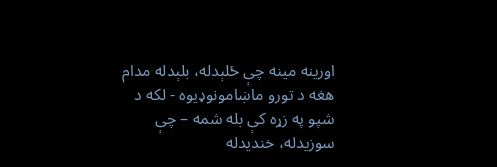اورینه مینه چې ځلېدله، بلېدله مدام هغه د تورو ماښامونوډیوه - لکه د شپو په زړه کې بله شمه – چې سوزیدله، خندیدله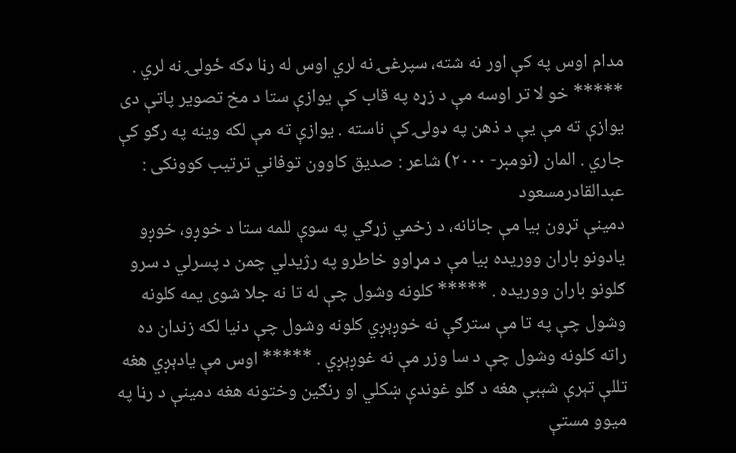مدام اوس په کې اور نه شته، سپرغۍ نه لري اوس له رڼا ډکه ځولۍ نه لري . ***** خو لا تر اوسه مې د زړه په قاب کې یوازې ستا د مخ تصویر پاتې دی یوازې ته مې یې د ذهن په ډولۍ کې ناسته . یوازې ته مې لکه وینه په رګو کې جاري . المان (نومبر- ۲۰۰۰) شاعر : صدیق کاوون توفاني ترتیب کوونکی : عبدالقادرمسعود
دمینې تړون بیا مې جانانه، د زخمي زړګي په سوې للمه ستا د خوږو، خوږو یادونو باران ووریده بیا مې د مړاوو خاطرو په رژیدلي چمن د پسرلي د سرو ګلونو باران ووریده . ***** کلونه وشول چې له تا نه جلا شوی یمه کلونه وشول چې په تا مې سترګې نه خوږېږي کلونه وشول چې دنیا لکه زندان ده راته کلونه وشول چې د سا وزر مې نه غوږېږي . ***** اوس مې یادېږي هغه تللې تېرې شېبې هغه د ګلو غوندې ښکلي او رنګین وختونه هغه دمینې د رڼا په میوو مستې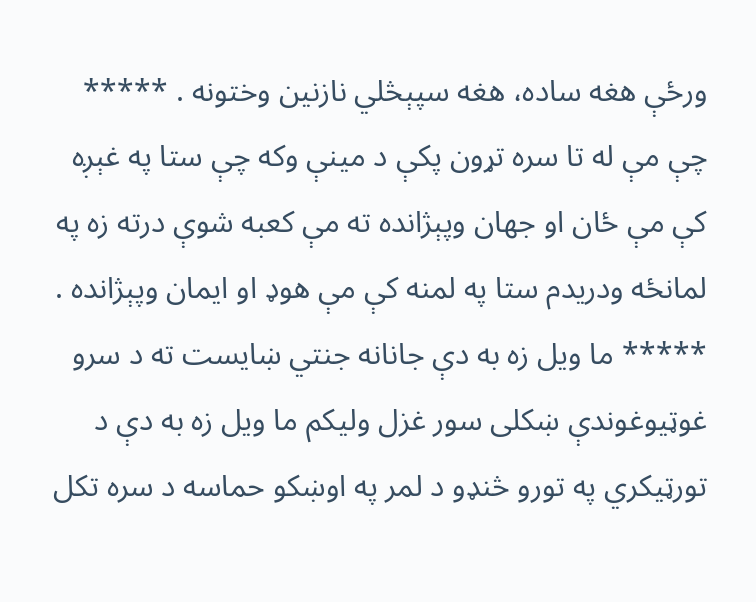ورځې هغه ساده، هغه سپېڅلي نازنین وختونه . ***** چې مې له تا سره تړون پکې د مینې وکه چې ستا په غېږه کې مې ځان او جهان وپېژانده ته مې کعبه شوې درته زه په لمانځه ودریدم ستا په لمنه کې مې هوډ او ایمان وپېژانده . ***** ما ویل زه به دې جانانه جنتي ښایست ته د سرو غوټیوغوندې ښکلی سور غزل ولیکم ما ویل زه به دې د تورټیکري په تورو څنډو د لمر په اوښکو حماسه د سره تکل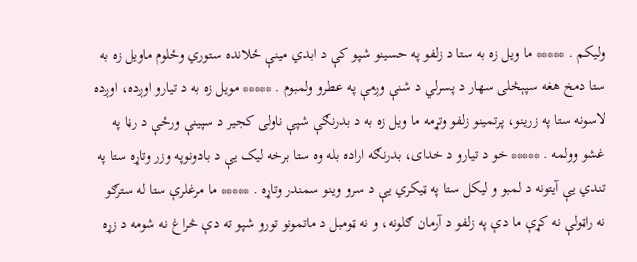ولیکم . ***** ما ویل زه به ستا د زلفو په حسینو شپو کې د ابدي مینې ځلانده ستوري وځلوم ماویل زه به ستا دمخ هغه سپېڅلی سهار د پسرلي د شنې وږمې په عطرو ولمبوم . ***** مویل زه به د تیارو اوږده، اوږده لاسونه ستا په زرینو، پرتمینو زلفو وتړمه ما ویل زه به د بدرنګې شپې ناولی کجیر د سپینې ورځې د رڼا په غشو وولمه . ***** خو د تیارو د خدای، بدرنګه اراده بله وه ستا برخه لیک یې د بادونوپه وزر وتاړه ستا په تندي یې آیتونه د لمبو و لیکل ستا په ټیکري یې د سرو وینو سمندر وتاړه . ***** ما مرغلرې ستا له سترګو نه راټولې نه کړې ما دې په زلفو د آرمان ګلونه، و نه ټومبل د ماتمونو تورو شپو ته دې څراغ نه شومه د زړه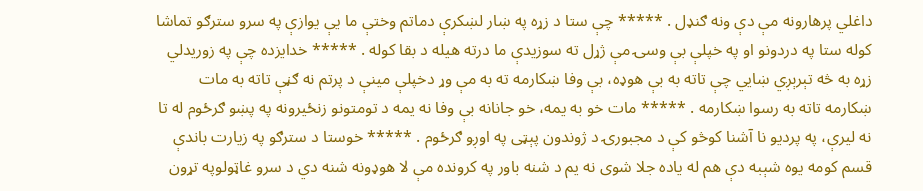داغلي پرهارونه مې دې ونه ګنډل . ***** چې ستا د زړه په ښار لښکرې دماتم وختې ما یې یوازې په سرو سترګو تماشا کوله ستا په دردونو او په خپلې بې وسۍ مې ژړل ته سوزیدې ما درته هیله د بقا کوله . ***** خدایزده چې په زوریدلي زړه به څه تېرېږي ښایي چې تاته به بې هوډه، بې وفا ښکارمه ته به مې وړ دخپلې مینې د پرتم نه ګڼې تاته به مات ښکارمه تاته به رسوا ښکارمه . ***** مات خو به یمه، خو جانانه بې وفا نه یمه د تومتونو زنځیرونه په پښو ګرځوم له تا نه لیرې، په پردیو نا آشنا کوڅو کې د مجبورۍ د ژوندون پېټی په اوږو ګرځوم . ***** خوستا د سترګو په زیارت باندې قسم کومه یوه شېبه دې هم له یاده جلا شوی نه یم د شنه باور په کرونده مې لا هوډونه شنه دي د سرو غاټولوپه تړون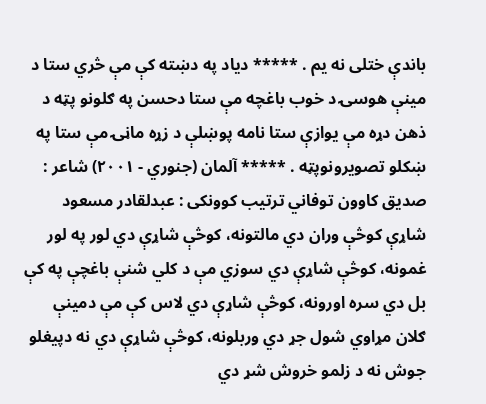باندې ختلی نه یم . ***** دیاد په دښته کې مې څري ستا د مینې هوسۍ د خوب باغچه مې ستا دحسن په ګلونو پټه د ذهن دړه مې یوازې ستا نامه پوښلې د زړه ماڼۍ مې ستا په ښکلو تصویرونوپټه . ***** آلمان (جنوري - ۲۰۰۱) شاعر : صدیق کاوون توفاني ترتیب کوونکی : عبدلقادر مسعود
شاړې کوڅې وران دي مالتونه، کوڅې شاړې دي لور په لور غمونه، کوڅې شاړې دي سوزي مې د کلي شنې باغچې په کې بل دي سره اورونه، کوڅې شاړې دي لاس کې مې دمینې ګلان مړاوي شول جړ دي وربلونه، کوڅې شاړې دي نه دپیغلو جوش نه د زلمو خروش شړ دي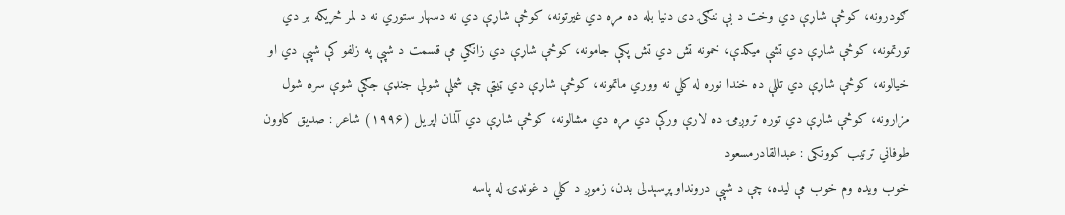ګودرونه، کوڅې شاړې دي وخت د بې ننګۍ دی دنیا بله ده مړه دي غیرتونه، کوڅې شاړې دي نه دسهار ستوري نه د لمر څړیکه بر دي تورتمونه، کوڅې شاړې دي تشې میکدې، خمونه تش دي تش پکې جامونه، کوڅې شاړې دي زانګي مې قسمت د شپې په زلفو کې شپې دي او خیالونه، کوڅې شاړې دي تللې ده خندا نوره له کلي نه ووري ماتمونه، کوڅې شاړې دي ټیټې چې شملې شولې جنډې جګې شوې سره شول مزارونه، کوڅې شاړې دي توره تروږمۍ ده لارې ورکې دي مړه دي مشالونه، کوڅې شاړې دي آلمان اپریل (۱۹۹۶) شاعر : صدیق کاوون طوفاني ترتیب کوونکی : عبدالقادرمسعود
خوب ویده وم خوب مې لیده، چې د شپې درونداو پړسېدلی بدن، زموږ د کلي د غونډۍ له پاسه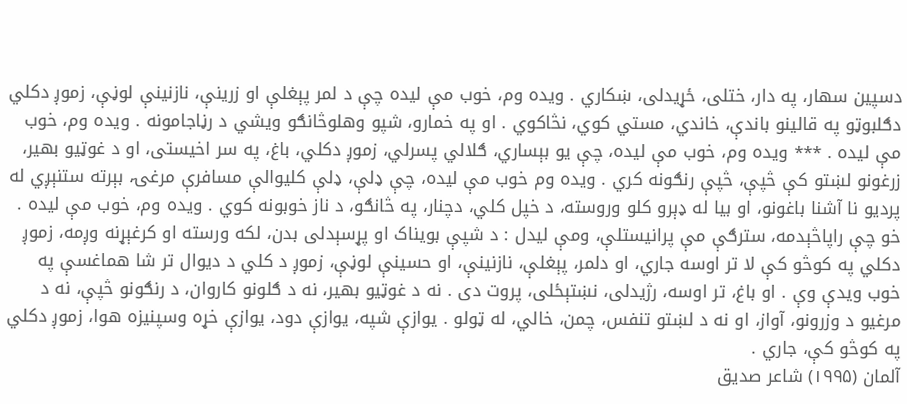دسپین سهار، په دار، ختلی، ځړیدلی، ښکاري . ویده وم، خوب مې لیده چې د لمر پېغلې او زرینې، نازنینې لوڼې، زموږ دکلي دګلبوټو په قالینو باندې، خاندي، مستي کوي، نڅاکوي . او په خمارو، شپو وهلوڅانګو ویشي د رڼاجامونه . ویده وم، خوب مې لیده . *** ویده وم، خوب مې لیده، چې یو بېساري، ګلالي پسرلي، زموږ دکلي، باغ، په سر اخیستی، او د غوټیو بهیر، زرغونو لښتو کې څپې، څپې رنګونه کري . ویده وم خوب مې لیده، چې ډلې، ډلې کلیوالې مسافرې مرغۍ، بېرته ستنېږي له پردیو نا آشنا باغونو، او بیا له ډېرو کلو وروسته، د خپل کلي، دچنار، په څانګو، د ناز خوبونه کوي . ویده وم، خوب مې لیده . خو چې راپاڅېدمه، سترګې مې پرانیستلې، ومې لیدل : د شپې بویناک او پړسېدلی بدن، لکه ورسته او کرغېړنه وږمه، زموږ دکلي په کوڅو کې لا تر اوسه جاري، او دلمر، پېغلې، نازنینې، او حسینې لوڼې، زموږ د کلي د دیوال تر شا هماغسې په خوب ویدې وې . او باغ، تر اوسه، رژیدلی، نښتېځلی، پروت دی . نه د غوټیو بهیر، نه د ګلونو کاروان، د رنګونو څپې، نه د مرغیو د وزرونو، آواز، او نه د لښتو تنفس، چمن، خالي، له ټولو . یوازې شپه، یوازې دود، یوازې خړه وسپنیزه هوا، زموږ دکلي په کوڅو کې، جاري .
آلمان (۱۹۹۵) شاعر صدیق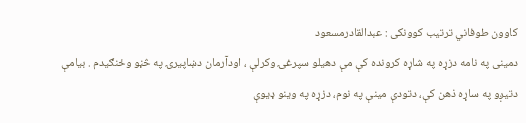کاوون طوفاني ترتیب کوونکی : عبدالقادرمسعود
دمينى په نامه دزړه په شاړه كرونده كې مې دهيلو سپرغۍ وكرلې ، اودآرمان دښاپيرۍ په څڼو وځنګيدم . بيامې دتيږو په ساړه ذهن كې، دتودې مينې په نوم، دزړه په وينو ډيوې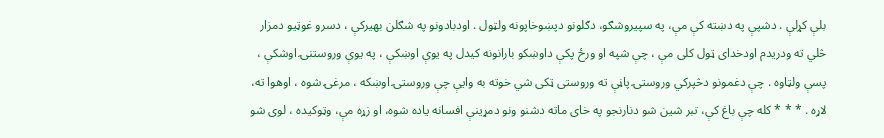بلې كړلې . دشپې په دښته كې مې، په سپيروشګو، دګلونو دپښوخاپونه ولټول . اودبادونو په شګلن بهيركې ، دسرو غوټيو دمزار څلي ته ودريدم اودخداى ټول كلى مې ، چې شپه او ورځ پكې داوښكو بارانونه كيدل په يوې اوښكې ، په يوې وروستنۍ اوشكې ، پسې ولټاوه . چې دغمونو دڅپركي وروستۍ پاڼې ته وروستى ټكى شي خوته به وايې چې وروستۍ اوښكه ، مرغۍ شوه ، اوهوا ته، لاړه . * * * كله چې باغ كې، تبر شين شو دنارنجو په خاى ماته دشنو ونو دمړينې افسانه ياده شوه، او زړه مې، وټوكيده ، لوى شو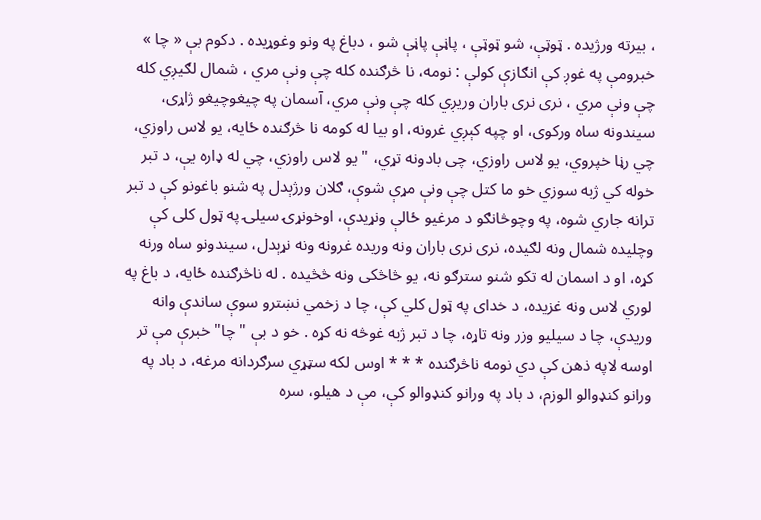، بيرته ورژيده . ټوټې، شو ټوټې ، پاڼې پاڼې شو ، دباغ په ونو وغوړيده . دكوم بې « چا » خبرومې په غوږ كې انګازې كولې : نومه، نا څرګنده كله چې ونې مري ، شمال لګيږي كله چې ونې مري ، نرى نرى باران وريږي كله چې ونې مري، آسمان په چيغوچيغو ژاړى، سيندونه ساه وركوى، او چپه كېږي غرونه، او بيا له كومه نا څرګنده ځايه، يو لاس راوزي، چي رڼا خپروي، يو لاس راوزي، چى بادونه تړي، " يو لاس راوزي، چي له ډاره يې، د تبر خوله كي ژبه سوزي خو ما كتل چې ونې مړې شوې، ګلان ورژېدل په شنو باغونو كې د تبر ترانه جاري شوه، په وچوڅانګو د مرغيو ځالې ونړيدې، اوخونړۍ سيلۍ په ټول كلى كې وچلیده شمال ونه لګیده، نرى نرى باران ونه وريده غرونه ونه نړېدل، سيندونو ساه ورنه كړه، او د اسمان له تكو شنو سترګو نه، يو څاڅكى ونه څڅیده . له ناڅرګنده ځايه، د باغ په لوري لاس ونه غزيده، د خداى په ټول كلي كې، چا د زخمي نښترو سوې ساندې وانه وريدې، چا د سیليو وزر ونه تاړه، چا د تبر ژبه غوڅه نه كړه . خو د بې " چا" خبرې مې تر اوسه لاپه ذهن كې دي نومه ناڅرګنده * * * اوس لكه سټړي سرګردانه مرغه، د باد په ورانو كنډوالو الوزم، د باد په ورانو كنډوالو كې، مې د هيلو، سره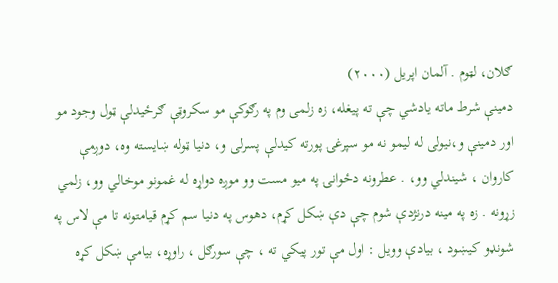ګلان، لټوم . آلمان اپریل (۲۰۰۰)
دمینې شرط ماته يادشي چې ته پيغله، زه زلمى وم په رګوكې مو سكروټې ګرځيدلې ټول وجود مو اور دمينې و،نيولى له ليمو نه مو سپرغۍ پورته كيدلې پسرلى و، دنيا ټوله ښايسته وه، دوږمې كاروان ، شيندلي وو، . عطرونه دځوانۍ په ميو مست وو موږه دواړه له غمونو موخالي وو، زلمي زړونه . زه په مينه درنژدې شوم چې دې ښكل كړم، دهوس په دنيا سم كړم قيامتونه تا مې لاس په شونډو كيښود ، بيادې وويل : اول مې تور پيكي ته ، چې سورګل ، راوړه، بيامې ښكل كړه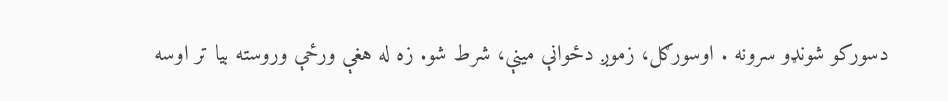دسوركو شونډو سرونه . اوسورګل، زموږ دځوانې مينې، شرط شو. زه له هغې ورځې وروسته بيا تر اوسه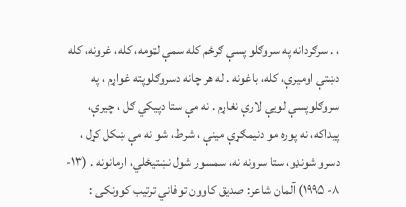، . سرګردانه په سروګلو پسې ګرځم كله سمې لټومه، كله، غرونه، كله دښتې اوميرې، كله، باغونه . له هر چانه دسروګلوپته غواړم ، په سروګلوپسې لويې لارې نغاړم . نه مې ستا دپيكي ګل ، چيرې، پيداكه، نه پوره مو دنيمګړې مينې ، شرط، شو نه مې ښكل كړل ، دسرو شونډو، ستا سرونه نه، سمسور شول نښتيځلي، ارمانونه . (۱۳- ۸- ۱۹۹۵) آلمان شاعر: صدیق کاوون توفاني ترتیب کوونکی :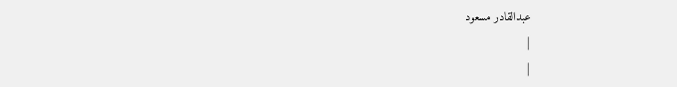عبدالقادر مسعود
|
|